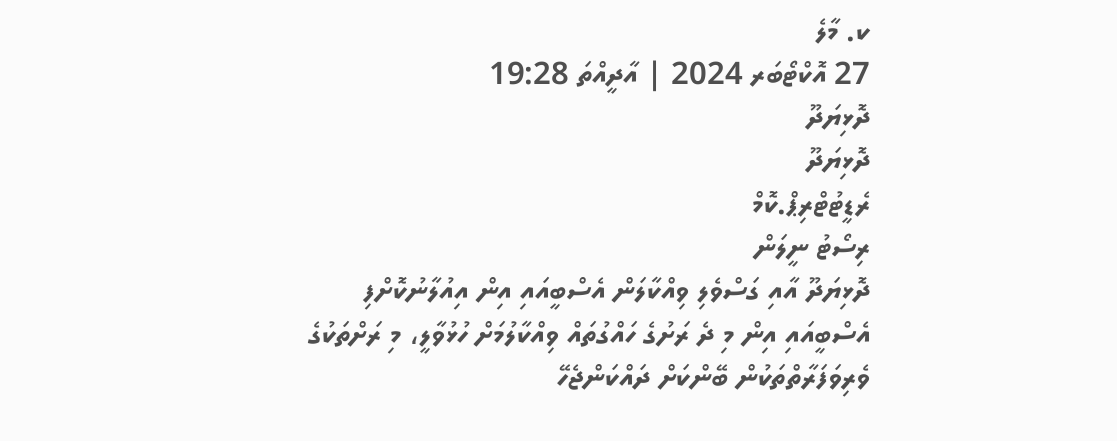ކ. މާލެ
27 އޮކްޓޯބަރ 2024 | އާދީއްތަ 19:28
ދޮޅިޔަދޫ
ދޮޅިޔަދޫ
ރެޑީޓުޓްރިޕް.ކޮމް
ރިސޯޓު ނީލަން
ދޮޅިޔަދޫ އާއި ގަސްވެލި ވިއްކާލަން އެސްބީއައި އިން އިއުލާނުކޮށްފި
އެސްބީއައި އިން މި ދެ ރަށުގެ ހައްގުތައް ވިއްކާލުމަށް ހުޅުވާލީ، މި ރަށްތަކުގެ ވެރިވަފަރާތްތަކުން ބޭންކަށް ދައްކަންޖެހޭ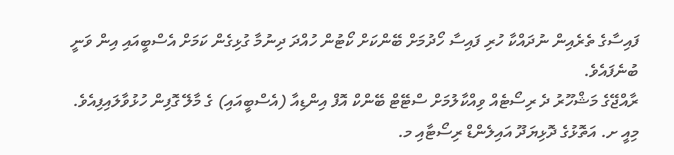ފައިސާގެ ތެރެއިން ނުދައްކާ ހުރި ފައިސާ ހޯދުމަށް ބޭންކަށް ކޯޓުން ހުއްދަ ދިނުމާ ގުޅިގެން ކަމަށް އެސްބީއައި އިން ވަނީ ބުނެފައެވެ.
ރާއްޖޭގެ މަޝްހޫރު ދެ ރިސޯޓެއް ވިއްކާލުމަށް ސްޓޭޓް ބޭންކް އޮފް އިންޑިއާ (އެސްބީއައި) ގެ މާލޭ ގޮފިން ހުޅުވާލައިފިއެވެ.
މިއީ ށ. އަތޮޅުގެ ދޮޅިޔަދޫ އައިލެންޑް ރިސޯޓާއި މ.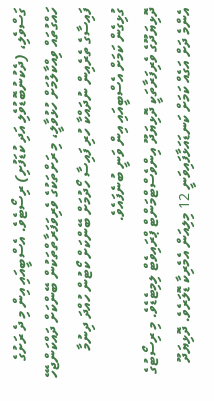ގަސްވެލި، (ދެކުނުބޮޑުވެލި އަދި ކުޑަފުށި) ރިސޯޓެވެ. އެސްބީއައި އިން މި ދެ ރަށުގެ ހައްގުތައް ވިއްކާލުމަށް ހުޅުވާލީ، މި ރަށްތަކުގެ ވެރިވަފަރާތްތަކުން ބޭންކަށް ދައްކަންޖެހޭ ފައިސާގެ ތެރެއިން ނުދައްކާ ހުރި ފައިސާ ހޯދުމަށް ބޭންކަށް ކޯޓުން ހުއްދަ ދިނުމާ ގުޅިގެން ކަމަށް އެސްބީއައި އިން ވަނީ ބުނެފައެވެ.
ދޮޅިޔަދޫގެ ވެރިފަރާތަކީ ދޮޅިޔަދޫ އިންވެސްޓްމަންޓް ޕްރައިވެޓް ލިމިޓެޑެވެ. މި ރިސޯޓުގެ އެންމެ ދަށް އަގެއް ކަމަށް ކަނޑައަޅާފައިވަނީ 12 މިލިއަން އެމެރިކާ ޑޮލަރެވެ. ދޮޅިޔަދޫ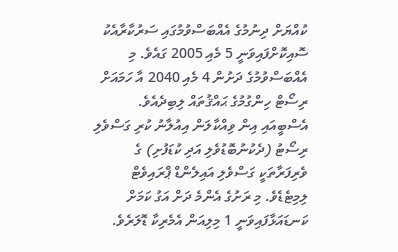ކުއްޔަށް ދިނުމުގެ އެއްބަސްވުމުގައި ސަރުކާރާއެކު ސޮއިކޮށްފައިވަނީ 5 މެއި 2005 ގައެވެ. މި އެއްބަސްވުމުގެ ދަށުން 4 މެއި 2040 އާ ހަމައަށް ރިސޯޓް ހިންގުމުގެ ޙައްޤުތައް ލިބިދެއެވެ.
އެސްބީއައި އިން ވިއްކާލަން އިއުލާނު ކުރި ގަސްވެލި ރިސޯޓު (ދެކުނުބޮޑުވެލި އަދި ކުޑަފުށި) ގެ ވެރިފަރާތަކީ ގަސްވެލި އައިލެންޑް ޕްރައިވެޓް ލިމިޓެޑެވެ. މި ރަށުގެ އެންމެ ދަށް އަގު ކަމަށް ކަނޑައަޅާފައިވަނީ 1 މިލިއަން އެމެރިކާ ޑޮލަރެވެ.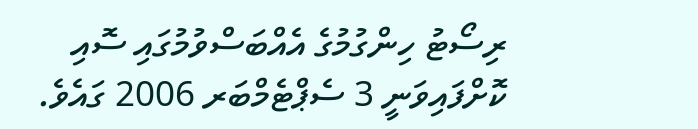ރިސޯޓު ހިންގުމުގެ އެއްބަސްވުމުގައި ސޮއި ކޮށްފައިވަނީ 3 ސެޕްޓެމްބަރ 2006 ގައެވެ.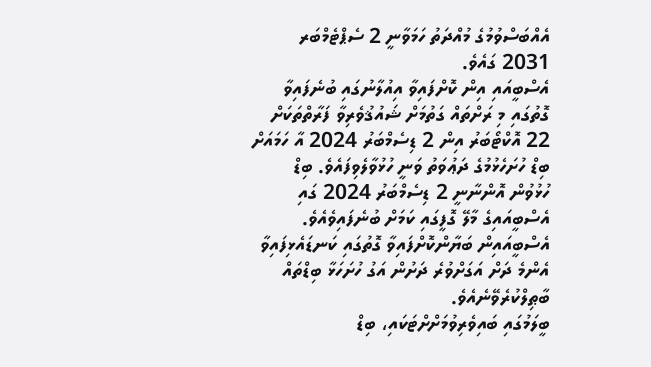އެއްބަސްވުމުގެ މުއްދަތު ހަމަވާނީ 2 ސެޕްޓެމްބަރ 2031 ގައެވެ.
އެސްބީއައި އިން ކޮށްފައިވާ އިއުލާނުގައި ބުނެފައިވާ ގޮތުގައި މި ރަށްތައް ގަތުމަށް ޝައުޤުވެރިވާ ފަރާތްތަކަށް 22 އޮކްޓޯބަރު އިން 2 ޑިސެމްބަރު 2024 އާ ހަމައަށް ބިޑް ހުށަހެޅުމުގެ ދަޢުވަތު ވަނީ ހުޅުވާލެވިފައެވެ. ބިޑް ހުޅުވުން އޮންނާނީ 2 ޑިސެމްބަރު 2024 ގައި އެސްބީއައިގެ މާލޭ ގޮފީގައި ކަމަށް ބުނެފައިވެއެވެ.
އެސްބީއައިން ބަޔާންކޮށްފައިވާ ގޮތުގައި ކަނޑައެޅިފައިވާ އެންމެ ދަށް އަގަށްވުރެ ދަށުން އަގު ހުށަހަޅާ ބިޑްތައް ބާޠިލްކުރެވޭނެއެވެ.
ބީލަމުގައި ބައިވެރިވުމަށްށްޓަކައި، ބިޑް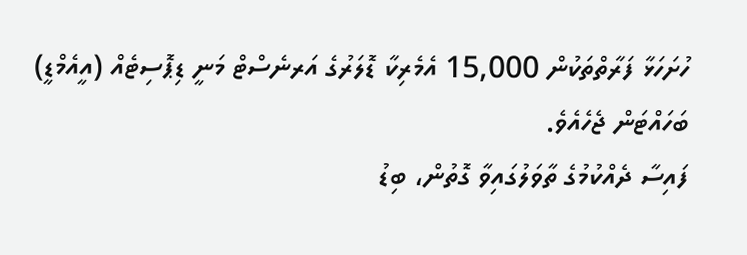ހުށަހަޅާ ފަރާތްތަކުން 15,000 އެމެރިކާ ޑޮލަރުގެ އަރނެސްޓް މަނީ ޑިޕޮސިޓެއް (އީއެމްޑީ) ބަހައްޓަން ޖެހެއެވެ.
ފައިސާ ދެއްކުމުގެ ތާވަލުގައިވާ ގޮތުން، ބިޑު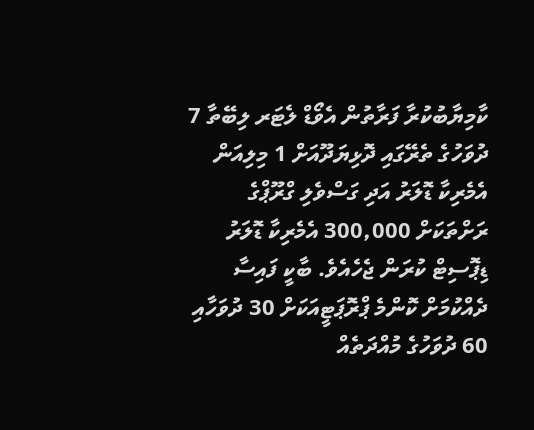ކާމިޔާބުކުރާ ފަރާތުން އެވޯޑް ލެޓަރ ލިބޭތާ 7 ދުވަހުގެ ތެރޭގައި ދޮޅިޔަދޫއަށް 1 މިލިއަން އެމެރިކާ ޑޮލަރު އަދި ގަސްވެލި ގްރޫޕްގެ ރަށްތަކަށް 300,000 އެމެރިކާ ޑޮލަރު ޑިޕޮސިޓް ކުރަން ޖެހެއެވެ. ބާކީ ފައިސާ ދެއްކުމަށް ކޮންމެ ޕްރޮޕަޓީއަކަށް 30 ދުވަހާއި 60 ދުވަހުގެ މުއްދަތެއް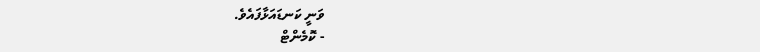ވަނީ ކަނޑައަޅާފައެވެ.
- ކޮމެންޓް